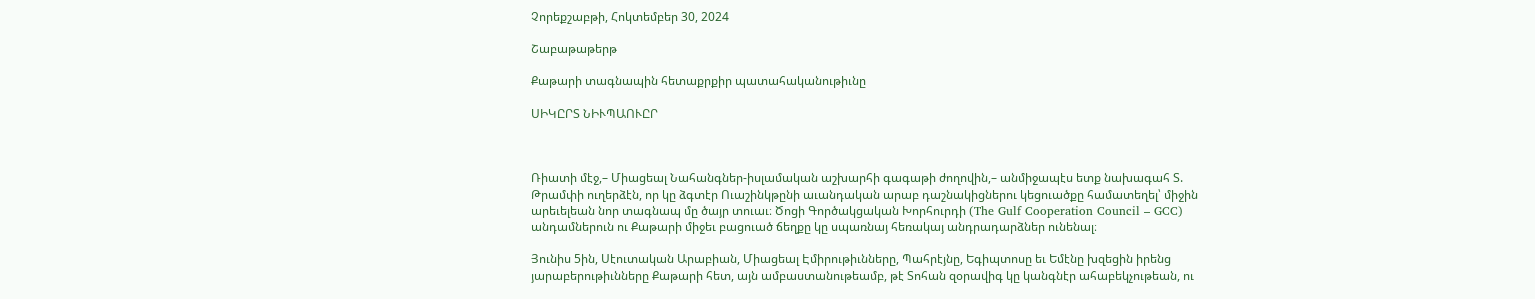Չորեքշաբթի, Հոկտեմբեր 30, 2024

Շաբաթաթերթ

Քաթարի տագնապին հետաքրքիր պատահականութիւնը

ՍԻԿԸՐՏ ՆԻՒՊԱՈՒԸՐ



Ռիատի մէջ,– Միացեալ Նահանգներ-իսլամական աշխարհի գագաթի ժողովին,– անմիջապէս ետք նախագահ Տ. Թրամփի ուղերձէն, որ կը ձգտէր Ուաշինկթընի աւանդական արաբ դաշնակիցներու կեցուածքը համատեղել՝ միջին արեւելեան նոր տագնապ մը ծայր տուաւ։ Ծոցի Գործակցական Խորհուրդի (The Gulf Cooperation Council – GCC) անդամներուն ու Քաթարի միջեւ բացուած ճեղքը կը սպառնայ հեռակայ անդրադարձներ ունենալ։

Յունիս 5ին, Սէուտական Արաբիան, Միացեալ Էմիրութիւնները, Պահրէյնը, Եգիպտոսը եւ Եմէնը խզեցին իրենց յարաբերութիւնները Քաթարի հետ, այն ամբաստանութեամբ, թէ Տոհան զօրավիգ կը կանգնէր ահաբեկչութեան, ու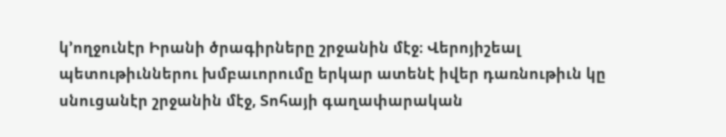կ՚ողջունէր Իրանի ծրագիրները շրջանին մէջ։ Վերոյիշեալ պետութիւններու խմբաւորումը երկար ատենէ իվեր դառնութիւն կը սնուցանէր շրջանին մէջ, Տոհայի գաղափարական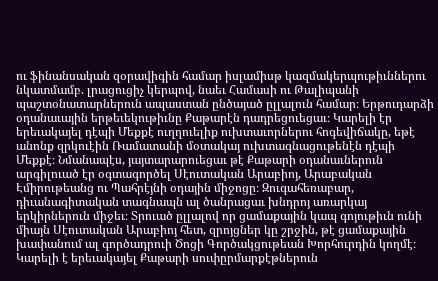ու ֆինանսական զօրավիգին համար իսլամիսթ կազմակերպութիւններու նկատմամբ. լրացուցիչ կերպով, նաեւ Համասի ու Թալիպանի պաշտօնատարներուն ապաստան ընծայած ըլլալուն համար։ Երթուդարձի օդանաւային երթեւեկութիւնը Քաթարէն դադրեցուեցաւ։ Կարելի էր երեւակայել դէպի Մեքքէ ուղղուելիք ուխտաւորներու հոգեվիճակը, եթէ անոնք զրկուէին Ռամատանի մօտակայ ուխտագնացութենէն դէպի Մեքքէ։ Նմանապէս, յայտարարուեցաւ թէ Քաթարի օդանաւներուն արգիլուած էր օգտագործել Սէուտական Արաբիոյ, Արաբական Էմիրութեանց ու Պահրէյնի օդային միջոցը։ Զուգահեռաբար, դիւանագիտական տագնապն ալ ծանրացաւ խնդրոյ առարկայ երկիրներուն միջեւ։ Տրուած ըլլալով որ ցամաքային կապ գոյութիւն ունի միայն Սէուտական Արաբիոյ հետ, զրոյցներ կը շրջին, թէ ցամաքային խափանում ալ գործադրուի Ծոցի Գործակցութեան Խորհուրդին կողմէ։ Կարելի է երեւակայել Քաթարի սուփըրմարքէթներուն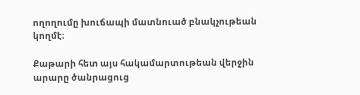ողողումը խուճապի մատնուած բնակչութեան կողմէ։

Քաթարի հետ այս հակամարտութեան վերջին արարը ծանրացուց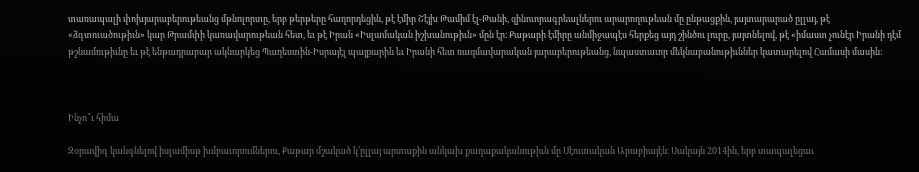տառապալի փոխյարաբերութեանց մթնոլորտը, երբ թերթերը հաղորդեցին, թէ էմիր Շէյխ Թամիմ էլ-Թանի, զինուորագրեալներու արարողութեան մը ընթացքին, յայտարարած ըլլայ, թէ «ձգտուածութիւն» կար Թրամփի կառավարութեան հետ, եւ թէ Իրան «Իսլամական իշխանութիւն» մըն էր։ Քաթարի էմիրը անմիջապէս հերքեց այդ շինծու լուրը, յայտնելով, թէ «իմաստ չունէր Իրանի դէմ թշնամութիւնը եւ թէ ենթադրաբար ակնարկեց Պաղեստին-Իսրայէլ պայքարին եւ Իրանի հետ ռազմավարական յարաբերութեանց, նպաստաւոր մեկնաբանութիւններ կատարելով Համասի մասին։



Ինչո՞ւ հիմա

Զօրավիգ կանգնելով իսլամիսթ խմբաւորումներու, Քաթար մշակած կ՚ըլլայ արտաքին անկախ քաղաքականութիւն մը Սէուտական Արաբիայէն։ Սակայն 2014ին, երբ տապալեցաւ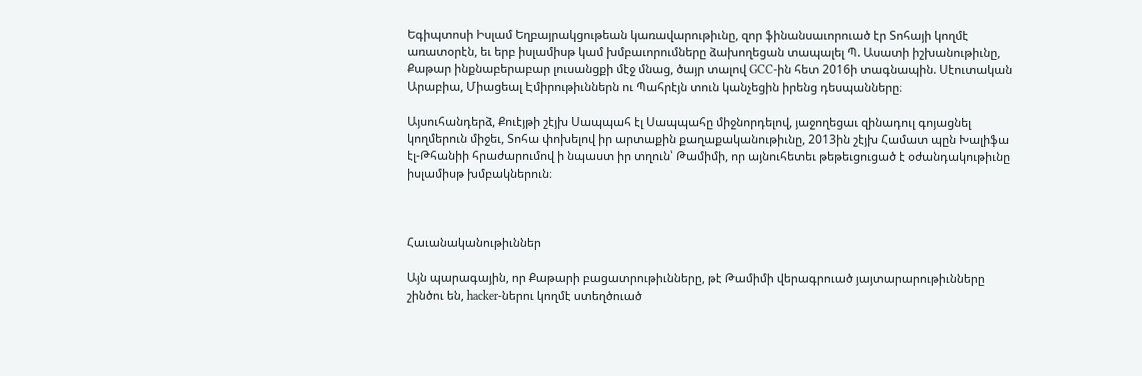Եգիպտոսի Իսլամ Եղբայրակցութեան կառավարութիւնը, զոր ֆինանսաւորուած էր Տոհայի կողմէ առատօրէն, եւ երբ իսլամիսթ կամ խմբաւորումները ձախողեցան տապալել Պ. Ասատի իշխանութիւնը, Քաթար ինքնաբերաբար լուսանցքի մէջ մնաց, ծայր տալով GCC-ին հետ 2016ի տագնապին. Սէուտական Արաբիա, Միացեալ Էմիրութիւններն ու Պահրէյն տուն կանչեցին իրենց դեսպանները։

Այսուհանդերձ, Քուէյթի շէյխ Սապպահ էլ Սապպահը միջնորդելով, յաջողեցաւ զինադուլ գոյացնել կողմերուն միջեւ, Տոհա փոխելով իր արտաքին քաղաքականութիւնը, 2013ին շէյխ Համատ պըն Խալիֆա էլ-Թհանիի հրաժարումով ի նպաստ իր տղուն՝ Թամիմի, որ այնուհետեւ թեթեւցուցած է օժանդակութիւնը իսլամիսթ խմբակներուն։



Հաւանականութիւններ

Այն պարագային, որ Քաթարի բացատրութիւնները, թէ Թամիմի վերագրուած յայտարարութիւնները շինծու են, hacker-ներու կողմէ ստեղծուած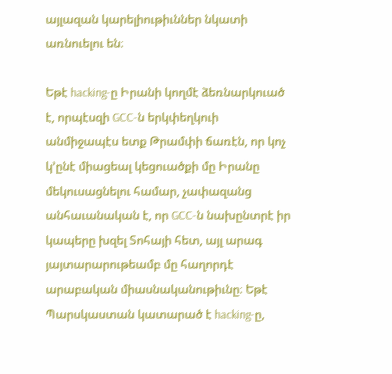այլազան կարելիութիւններ նկատի առնուելու են։

Եթէ hacking-ը Իրանի կողմէ ձեռնարկուած է, որպէսզի GCC-ն երկփեղկուի անմիջապէս ետք Թրամփի ճառէն, որ կոչ կ՚ընէ միացեալ կեցուածքի մը Իրանը մեկուսացնելու համար, չափազանց անհաւանական է, որ GCC-ն նախընտրէ իր կապերը խզել Տոհայի հետ, այլ արագ յայտարարութեամբ մը հաղորդէ արաբական միասնականութիւնը։ Եթէ Պարսկաստան կատարած է hacking-ը,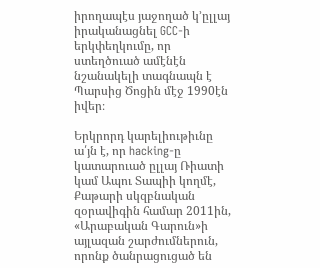իրողապէս յաջողած կ՚ըլլայ իրականացնել GCC-ի երկփեղկումը, որ ստեղծուած ամէնէն նշանակելի տագնապն է Պարսից Ծոցին մէջ 1990էն իվեր։

Երկրորդ կարելիութիւնը ա՛յն է, որ hacking-ը կատարուած ըլլայ Ռիատի կամ Ապու Տապիի կողմէ, Քաթարի սկզբնական զօրավիգին համար 2011ին, «Արաբական Գարուն»ի այլազան շարժումներուն, որոնք ծանրացուցած են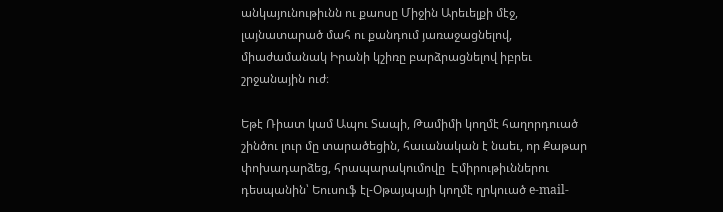անկայունութիւնն ու քաոսը Միջին Արեւելքի մէջ, լայնատարած մահ ու քանդում յառաջացնելով, միաժամանակ Իրանի կշիռը բարձրացնելով իբրեւ շրջանային ուժ։

Եթէ Ռիատ կամ Ապու Տապի, Թամիմի կողմէ հաղորդուած շինծու լուր մը տարածեցին, հաւանական է նաեւ, որ Քաթար փոխադարձեց, հրապարակումովը  Էմիրութիւններու դեսպանին՝ Եուսուֆ էլ-Օթայպայի կողմէ ղրկուած e-mail-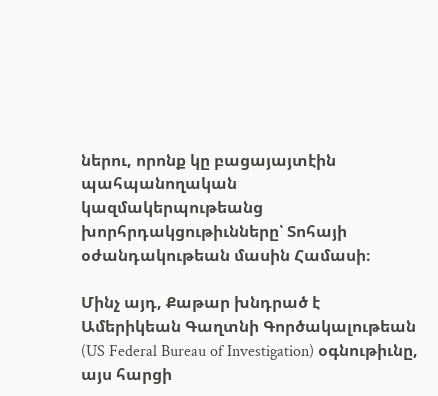ներու, որոնք կը բացայայտէին պահպանողական կազմակերպութեանց խորհրդակցութիւնները՝ Տոհայի օժանդակութեան մասին Համասի։

Մինչ այդ, Քաթար խնդրած է Ամերիկեան Գաղտնի Գործակալութեան (US Federal Bureau of Investigation) օգնութիւնը, այս հարցի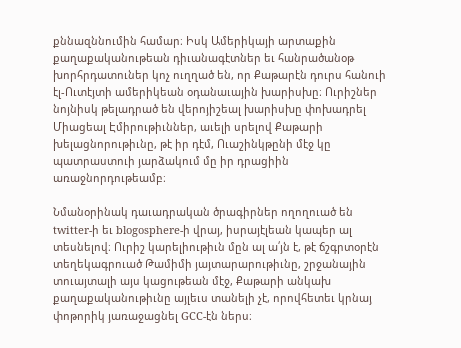քննազննումին համար։ Իսկ Ամերիկայի արտաքին քաղաքականութեան դիւանագէտներ եւ հանրածանօթ խորհրդատուներ կոչ ուղղած են, որ Քաթարէն դուրս հանուի էլ-Ուտէյտի ամերիկեան օդանաւային խարիսխը։ Ուրիշներ նոյնիսկ թելադրած են վերոյիշեալ խարիսխը փոխադրել Միացեալ Էմիրութիւններ, աւելի սրելով Քաթարի խելացնորութիւնը, թէ իր դէմ, Ուաշինկթընի մէջ կը պատրաստուի յարձակում մը իր դրացիին առաջնորդութեամբ։

Նմանօրինակ դաւադրական ծրագիրներ ողողուած են twitter-ի եւ blogosphere-ի վրայ, իսրայէլեան կապեր ալ տեսնելով։ Ուրիշ կարելիութիւն մըն ալ ա՛յն է, թէ ճշգրտօրէն տեղեկագրուած Թամիմի յայտարարութիւնը, շրջանային տուայտալի այս կացութեան մէջ, Քաթարի անկախ քաղաքականութիւնը այլեւս տանելի չէ, որովհետեւ կրնայ փոթորիկ յառաջացնել GCC-էն ներս։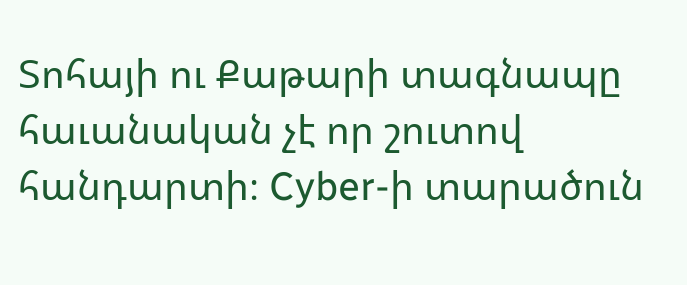Տոհայի ու Քաթարի տագնապը հաւանական չէ որ շուտով հանդարտի։ Cyber-ի տարածուն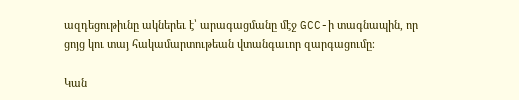ազդեցութիւնը ակներեւ է՝ արագացմանը մէջ GCC-ի տագնապին, որ ցոյց կու տայ հակամարտութեան վտանգաւոր զարգացումը։

Կան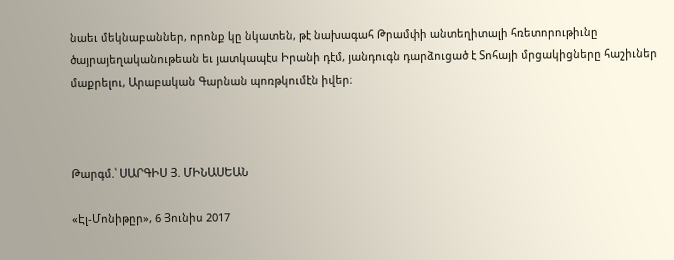նաեւ մեկնաբաններ, որոնք կը նկատեն, թէ նախագահ Թրամփի անտեղիտալի հռետորութիւնը ծայրայեղականութեան եւ յատկապէս Իրանի դէմ, յանդուգն դարձուցած է Տոհայի մրցակիցները հաշիւներ մաքրելու, Արաբական Գարնան պոռթկումէն իվեր։



Թարգմ.՝ ՍԱՐԳԻՍ Յ. ՄԻՆԱՍԵԱՆ

«Էլ-Մոնիթըր», 6 Յունիս 2017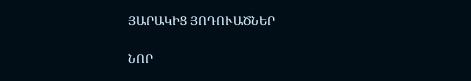ՅԱՐԱԿԻՑ ՅՈԴՈՒԱԾՆԵՐ

ՆՈՐ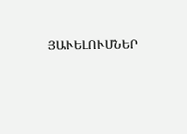ՅԱՒԵԼՈՒՄՆԵՐ